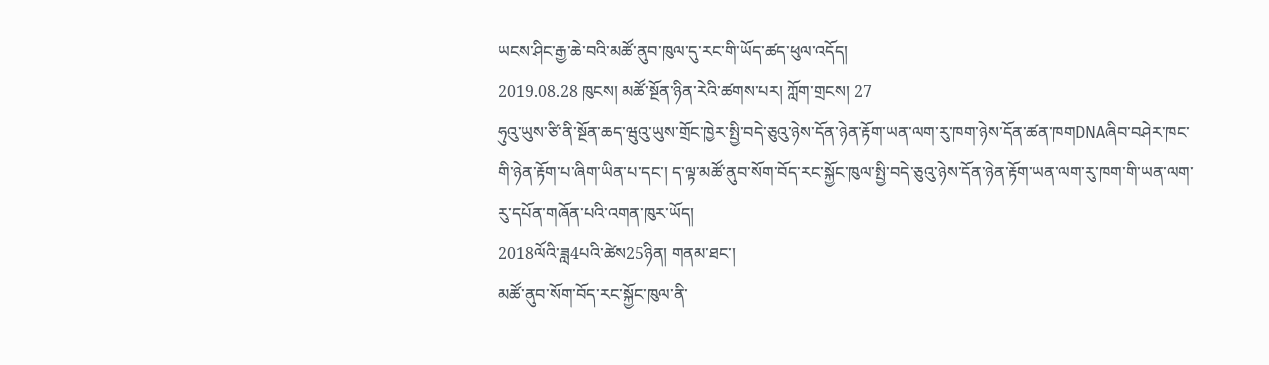ཡངས་ཤིང་རྒྱ་ཆེ་བའི་མཚོ་ནུབ་ཁུལ་དུ་རང་གི་ཡོད་ཚད་ཕུལ་འདོད།
2019.08.28 ཁུངས། མཚོ་སྔོན་ཉིན་རེའི་ཚགས་པར། ཀློག་གྲངས། 27
ཧུའུ་ཡུས་ཙི་ནི་སྔོན་ཆད་ཝུའུ་ཡུས་གྲོང་ཁྱེར་སྤྱི་བདེ་ཅུའུ་ཉེས་དོན་ཉེན་རྟོག་ཡན་ལག་རུ་ཁག་ཉེས་དོན་ཚན་ཁགDNAཞིབ་བཤེར་ཁང་གི་ཉེན་རྟོག་པ་ཞིག་ཡིན་པ་དང་། ད་ལྟ་མཚོ་ནུབ་སོག་བོད་རང་སྐྱོང་ཁུལ་སྤྱི་བདེ་ཅུའུ་ཉེས་དོན་ཉེན་རྟོག་ཡན་ལག་རུ་ཁག་གི་ཡན་ལག་རུ་དཔོན་གཞོན་པའི་འགན་ཁུར་ཡོད།
2018ལོའི་ཟླ4པའི་ཚེས25ཉིན། གནམ་ཐང་།
མཚོ་ནུབ་སོག་བོད་རང་སྐྱོང་ཁུལ་ནི་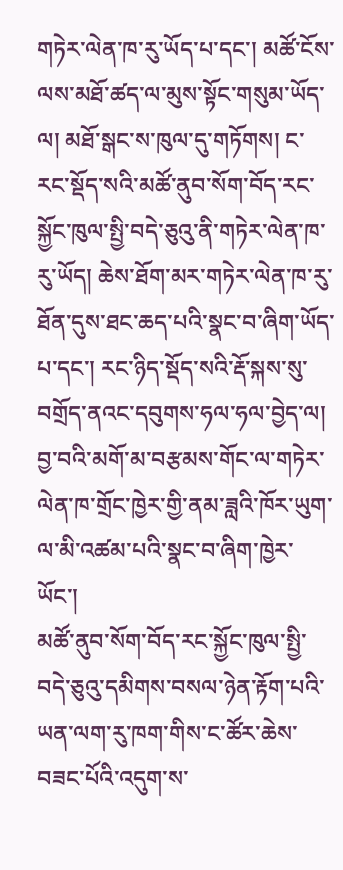གཏེར་ལེན་ཁ་རུ་ཡོད་པ་དང་། མཚོ་ངོས་ལས་མཐོ་ཚད་ལ་མུས་སྟོང་གསུམ་ཡོད་ལ། མཐོ་སྒང་ས་ཁུལ་དུ་གཏོགས། ང་རང་སྡོད་སའི་མཚོ་ནུབ་སོག་བོད་རང་སྐྱོང་ཁུལ་སྤྱི་བདེ་ཅུའུ་ནི་གཏེར་ལེན་ཁ་རུ་ཡོད། ཆེས་ཐོག་མར་གཏེར་ལེན་ཁ་རུ་ཐོན་དུས་ཐང་ཆད་པའི་སྣང་བ་ཞིག་ཡོད་པ་དང་། རང་ཉིད་སྡོད་སའི་རྡོ་སྐས་སུ་བགྲོད་ནའང་དབུགས་ཧལ་ཧལ་བྱེད་ལ། བྱ་བའི་མགོ་མ་བརྩམས་གོང་ལ་གཏེར་ལེན་ཁ་གྲོང་ཁྱེར་གྱི་ནམ་ཟླའི་ཁོར་ཡུག་ལ་མི་འཚམ་པའི་སྣང་བ་ཞིག་ཁྱེར་ཡོང་།
མཚོ་ནུབ་སོག་བོད་རང་སྐྱོང་ཁུལ་སྤྱི་བདེ་ཅུའུ་དམིགས་བསལ་ཉེན་རྟོག་པའི་ཡན་ལག་རུ་ཁག་གིས་ང་ཚོར་ཆེས་བཟང་པོའི་འདུག་ས་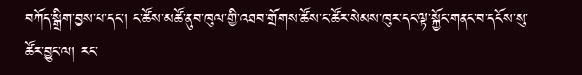བཀོད་སྒྲིག་བྱས་པ་དང་། ང་ཚོས་མཚོ་ནུབ་ཁུལ་གྱི་འཐབ་གྲོགས་ཚོས་ང་ཚོར་སེམས་ཁུར་དང་ལྟ་སྐྱོང་གནང་བ་དངོས་སུ་ཚོར་བྱུང་ལ། རང་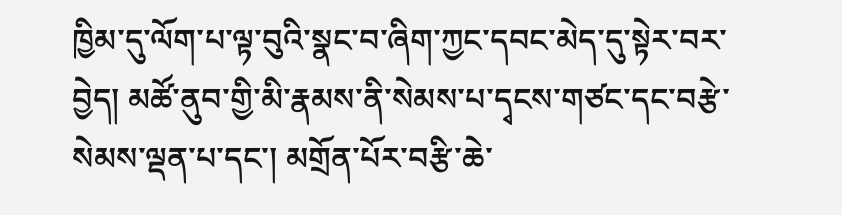ཁྱིམ་དུ་ལོག་པ་ལྟ་བུའི་སྣང་བ་ཞིག་ཀྱང་དབང་མེད་དུ་སྟེར་བར་བྱེད། མཚོ་ནུབ་གྱི་མི་རྣམས་ནི་སེམས་པ་དྭངས་གཙང་དང་བརྩེ་སེམས་ལྡན་པ་དང་། མགྲོན་པོར་བརྩི་ཆེ་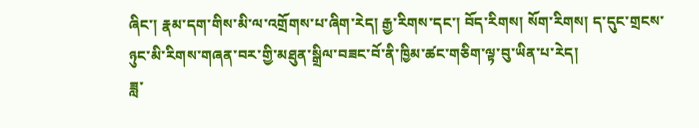ཞིང་། རྣམ་དག་གིས་མི་ལ་འགྲོགས་པ་ཞིག་རེད། རྒྱ་རིགས་དང་། བོད་རིགས། སོག་རིགས། ད་དུང་གྲངས་ཉུང་མི་རིགས་གཞན་བར་གྱི་མཐུན་སྒྲིལ་བཟང་བོ་ནི་ཁྱིམ་ཚང་གཅིག་ལྟ་བུ་ཡིན་པ་རེད།
ཟླ་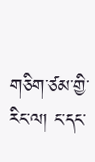གཅིག་ཙམ་གྱི་རིང་ལ། ང་དང་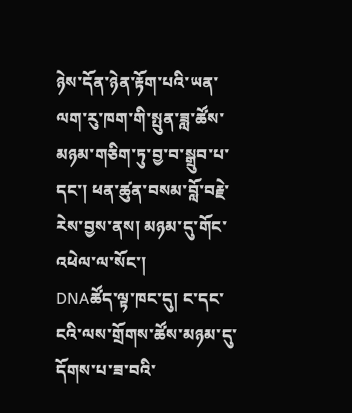ཉེས་དོན་ཉེན་རྟོག་པའི་ཡན་ལག་རུ་ཁག་གི་སྤུན་ཟླ་ཚོས་མཉམ་གཅིག་ཏུ་བྱ་བ་སྒྲུབ་པ་དང་། ཕན་ཚུན་བསམ་བློ་བརྗེ་རེས་བྱས་ནས། མཉམ་དུ་གོང་འཕེལ་ལ་སོང་།
DNAཚོད་ལྟ་ཁང་དུ། ང་དང་ངའི་ལས་གྲོགས་ཚོས་མཉམ་དུ་དོགས་པ་ཟ་བའི་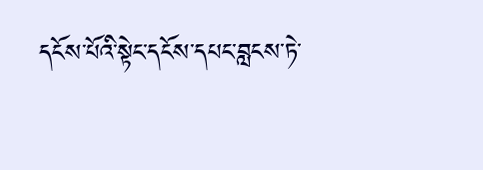དངོས་པོའི་སྟེང་དངོས་དཔང་བླངས་ཏེ་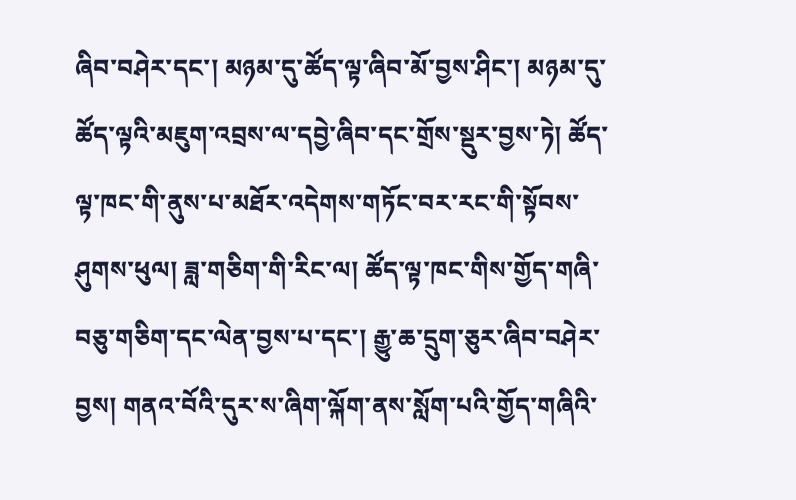ཞིབ་བཤེར་དང་། མཉམ་དུ་ཚོད་ལྟ་ཞིབ་མོ་བྱས་ཤིང་། མཉམ་དུ་ཚོད་ལྟའི་མཇུག་འབྲས་ལ་དབྱེ་ཞིབ་དང་གྲོས་སྡུར་བྱས་ཏེ། ཚོད་ལྟ་ཁང་གི་ནུས་པ་མཐོར་འདེགས་གཏོང་བར་རང་གི་སྟོབས་ཤུགས་ཕུལ། ཟླ་གཅིག་གི་རིང་ལ། ཚོད་ལྟ་ཁང་གིས་གྱོད་གཞི་བཅུ་གཅིག་དང་ལེན་བྱས་པ་དང་། རྒྱུ་ཆ་དྲུག་ཅུར་ཞིབ་བཤེར་བྱས། གནའ་བོའི་དུར་ས་ཞིག་ལྐོག་ནས་སློག་པའི་གྱོད་གཞིའི་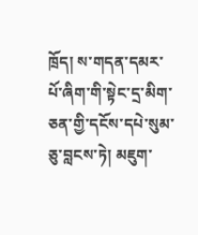ཁྲོད། ས་གདན་དམར་པོ་ཞིག་གི་སྟེང་དྲ་མིག་ཅན་གྱི་དངོས་དཔེ་སུམ་ཅུ་བླངས་ཏེ། མཇུག་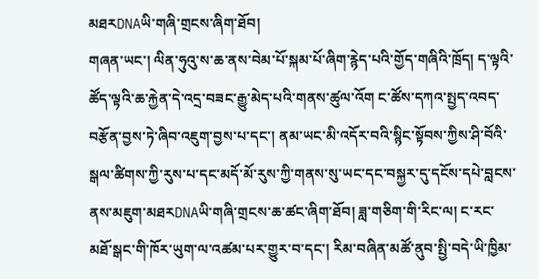མཐརDNAཡི་གཞི་གྲངས་ཞིག་ཐོབ།
གཞན་ཡང་། ལིན་ཧུའུ་ས་ཆ་ནས་བེམ་པོ་སྐམ་པོ་ཞིག་རྙེད་པའི་གྱོད་གཞིའི་ཁྲོད། ད་ལྟའི་ཚོད་ལྟའི་ཆ་རྐྱེན་དེ་འདྲ་བཟང་རྒྱུ་མེད་པའི་གནས་ཚུལ་འོག ང་ཚོས་དཀའ་སྤྱད་འབད་བརྩོན་བྱས་ཏེ་ཞིབ་འཇུག་བྱས་པ་དང་། ནམ་ཡང་མི་འདོར་བའི་སྙིང་སྟོབས་ཀྱིས་ཤི་བོའི་སྒལ་ཚིགས་ཀྱི་རུས་པ་དང་མདོ་མོ་རུས་ཀྱི་གནས་སུ་ཡང་དང་བསྐྱར་དུ་དངོས་དཔེ་བླངས་ནས་མཇུག་མཐརDNAཡི་གཞི་གྲངས་ཆ་ཚང་ཞིག་ཐོབ། ཟླ་གཅིག་གི་རིང་ལ། ང་རང་མཐོ་སྒང་གི་ཁོར་ཡུག་ལ་འཚམ་པར་གྱུར་བ་དང་། རིམ་བཞིན་མཚོ་ནུབ་སྤྱི་བདེ་ཡི་ཁྱིམ་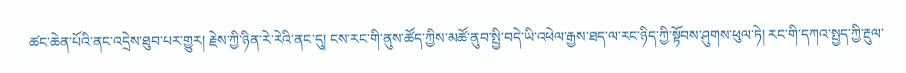ཚང་ཆེན་པོའི་ནང་འདྲེས་ཐུབ་པར་གྱུར། རྗེས་ཀྱི་ཉིན་རེ་རེའི་ནང་དུ། ངས་རང་གི་ནུས་ཚོད་ཀྱིས་མཚོ་ནུབ་སྤྱི་བདེ་ཡི་འཕེལ་རྒྱས་ཐད་ལ་རང་ཉིད་ཀྱི་སྟོབས་ཤུགས་ཕུལ་ཏེ། རང་གི་དཀའ་སྤྱད་ཀྱི་རྔུལ་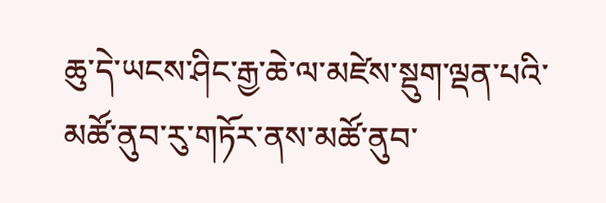ཆུ་དེ་ཡངས་ཤིང་རྒྱ་ཆེ་ལ་མཛེས་སྡུག་ལྡན་པའི་མཚོ་ནུབ་རུ་གཏོར་ནས་མཚོ་ནུབ་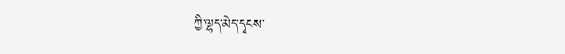ཀྱི་ལྷད་མེད་དྭངས་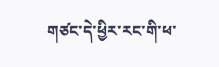གཙང་དེ་ཕྱིར་རང་གི་ཕ་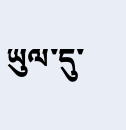ཡུལ་དུ་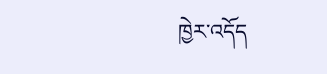ཁྱེར་འདོད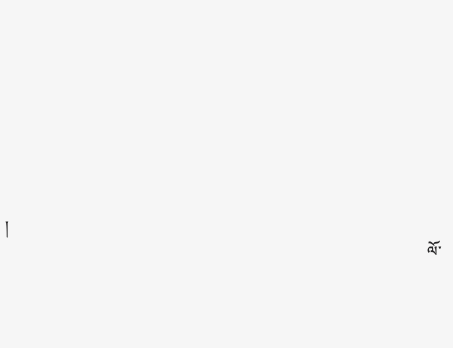།
                                                                                                                    ལོ་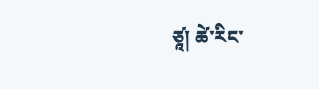ཙཱ། ཚེ་རིང་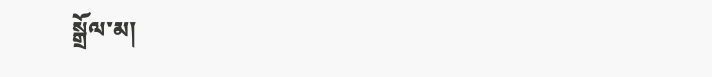སྒྲོལ་མ།